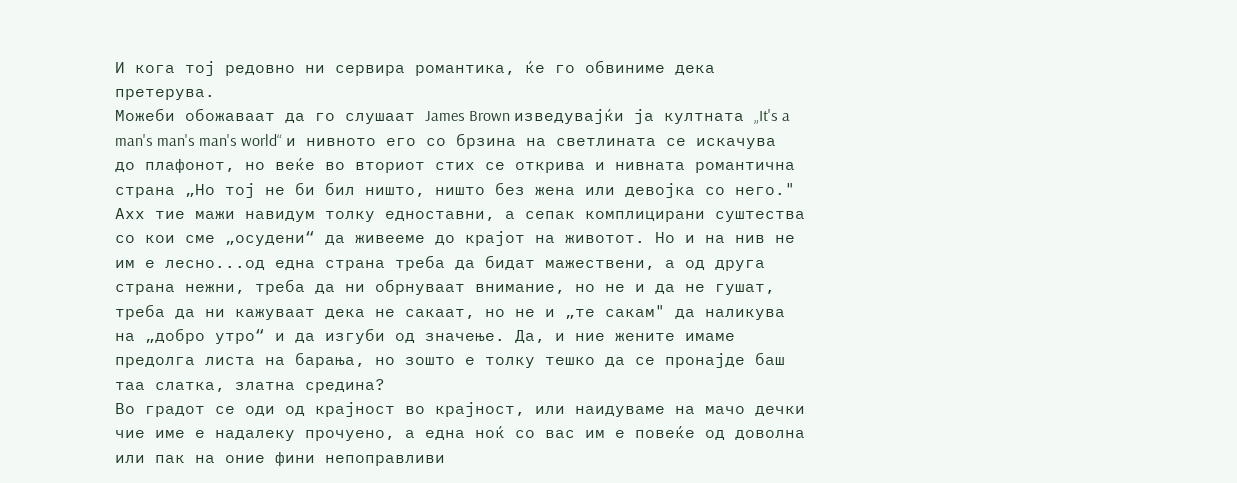И кога тој редовно ни сервира романтика, ќе го обвиниме дека претерува.
Можеби обожаваат да го слушаат James Brown изведувајќи ја култната „It's a man's man's man's world“ и нивното его со брзина на светлината се искачува до плафонот, но веќе во вториот стих се открива и нивната романтична страна „Но тој не би бил ништо, ништо без жена или девојка со него."
Ахх тие мажи навидум толку едноставни, а сепак комплицирани суштества со кои сме „осудени“ да живееме до крајот на животот. Но и на нив не им е лесно...од една страна треба да бидат мажествени, а од друга страна нежни, треба да ни обрнуваат внимание, но не и да не гушат, треба да ни кажуваат дека не сакаат, но не и „те сакам" да наликува на „добро утро“ и да изгуби од значење. Да, и ние жените имаме предолга листа на барања, но зошто е толку тешко да се пронајде баш таа слатка, златна средина?
Во градот се оди од крајност во крајност, или наидуваме на мачо дечки чие име е надалеку прочуено, а една ноќ со вас им е повеќе од доволна или пак на оние фини непоправливи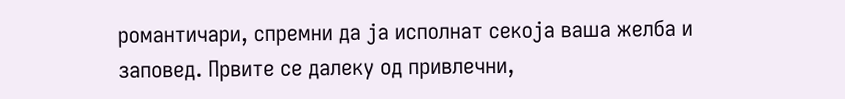романтичари, спремни да ја исполнат секоја ваша желба и заповед. Првите се далеку од привлечни,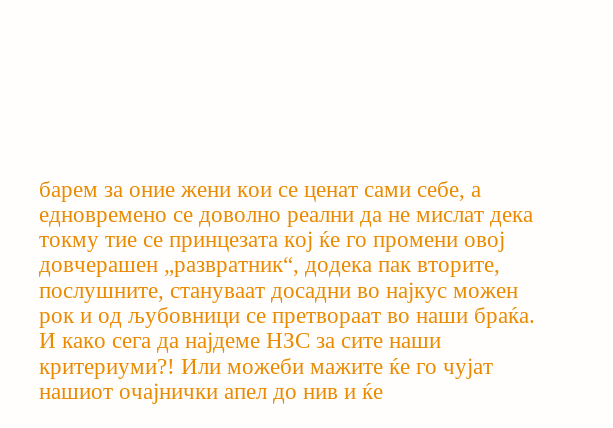барем за оние жени кои се ценат сами себе, а едновремено се доволно реални да не мислат дека токму тие се принцезата кој ќе го промени овој довчерашен „развратник“, додека пак вторите, послушните, стануваат досадни во најкус можен рок и од љубовници се претвораат во наши браќа.
И како сега да најдеме НЗС за сите наши критериуми?! Или можеби мажите ќе го чујат нашиот очајнички апел до нив и ќе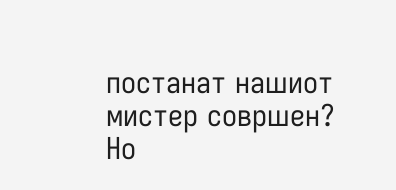постанат нашиот мистер совршен?
Но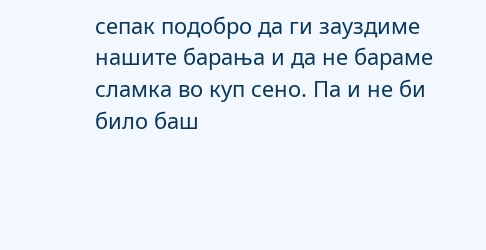сепак подобро да ги зауздиме нашите барања и да не бараме сламка во куп сено. Па и не би било баш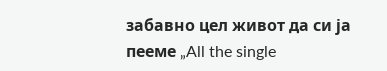забавно цел живот да си ја пееме „All the single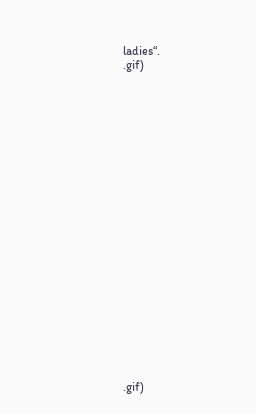ladies“.
.gif)






















.gif)